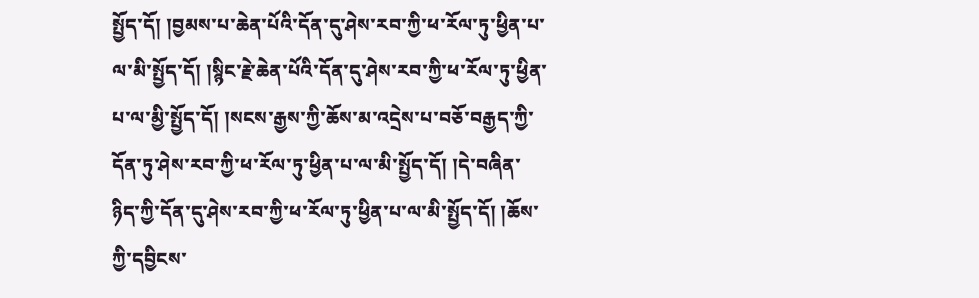སྤྱོད་དོ། །བྱམས་པ་ཆེན་པོའི་དོན་དུ་ཤེས་རབ་ཀྱི་ཕ་རོལ་ཏུ་ཕྱིན་པ་ལ་མི་སྤྱོད་དོ། །སྙིང་རྗེ་ཆེན་པོའི་དོན་དུ་ཤེས་རབ་ཀྱི་ཕ་རོལ་ཏུ་ཕྱིན་པ་ལ་མྱི་སྤྱོད་དོ། །སངས་རྒྱས་ཀྱི་ཆོས་མ་འདྲེས་པ་བཅོ་བརྒྱད་ཀྱི་དོན་ཏུ་ཤེས་རབ་ཀྱི་ཕ་རོལ་ཏུ་ཕྱིན་པ་ལ་མི་སྤྱོད་དོ། །དེ་བཞིན་ཉིད་ཀྱི་དོན་དུ་ཤེས་རབ་ཀྱི་ཕ་རོལ་ཏུ་ཕྱིན་པ་ལ་མི་སྤྱོད་དོ། །ཆོས་ཀྱི་དབྱིངས་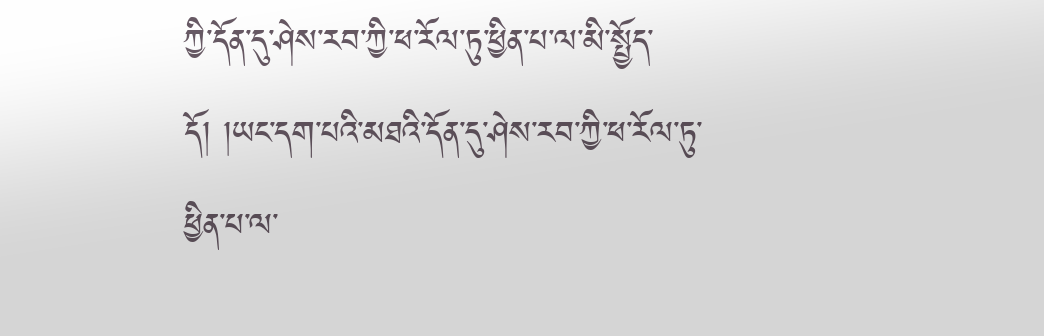ཀྱི་དོན་དུ་ཤེས་རབ་ཀྱི་ཕ་རོལ་ཏུ་ཕྱིན་པ་ལ་མི་སྤྱོད་དོ། །ཡང་དག་པའི་མཐའི་དོན་དུ་ཤེས་རབ་ཀྱི་ཕ་རོལ་ཏུ་ཕྱིན་པ་ལ་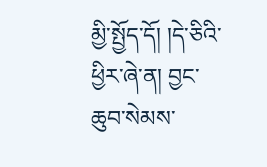མྱི་སྤྱོད་དོ། །དེ་ཅིའི་ཕྱིར་ཞེ་ན། བྱང་ཆུབ་སེམས་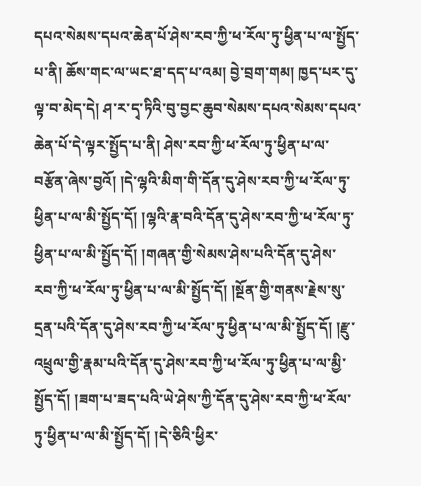དཔའ་སེམས་དཔའ་ཆེན་པོ་ཤེས་རབ་ཀྱི་ཕ་རོལ་ཏུ་ཕྱིན་པ་ལ་སྤྱོད་པ་ནི། ཆོས་གང་ལ་ཡང་ཐ་དད་པ་འམ། བྱེ་བྲག་གམ། ཁྱད་པར་དུ་ལྟ་བ་མེད་དེ། ཤ་ར་དྭ་ཏིའི་བུ་བྱང་ཆུབ་སེམས་དཔའ་སེམས་དཔའ་ཆེན་པོ་དེ་ལྟར་སྤྱོད་པ་ནི། ཤེས་རབ་ཀྱི་ཕ་རོལ་ཏུ་ཕྱིན་པ་ལ་བརྩོན་ཞེས་བྱའོ། །དེ་ལྷའི་མིག་གི་དོན་དུ་ཤེས་རབ་ཀྱི་ཕ་རོལ་ཏུ་ཕྱིན་པ་ལ་མི་སྤྱོད་དོ། །ལྷའི་རྣ་བའི་དོན་དུ་ཤེས་རབ་ཀྱི་ཕ་རོལ་ཏུ་ཕྱིན་པ་ལ་མི་སྤྱོད་དོ། །གཞན་གྱི་སེམས་ཤེས་པའི་དོན་དུ་ཤེས་རབ་ཀྱི་ཕ་རོལ་ཏུ་ཕྱིན་པ་ལ་མི་སྤྱོད་དོ། །སྔོན་གྱི་གནས་རྗེས་སུ་དྲན་པའི་དོན་དུ་ཤེས་རབ་ཀྱི་ཕ་རོལ་ཏུ་ཕྱིན་པ་ལ་མི་སྤྱོད་དོ། །རྫུ་འཕྲུལ་གྱི་རྣམ་པའི་དོན་དུ་ཤེས་རབ་ཀྱི་ཕ་རོལ་ཏུ་ཕྱིན་པ་ལ་མྱི་སྤྱོད་དོ། །ཟག་པ་ཟད་པའི་ཡེ་ཤེས་ཀྱི་དོན་དུ་ཤེས་རབ་ཀྱི་ཕ་རོལ་ཏུ་ཕྱིན་པ་ལ་མི་སྤྱོད་དོ། །དེ་ཅིའི་ཕྱིར་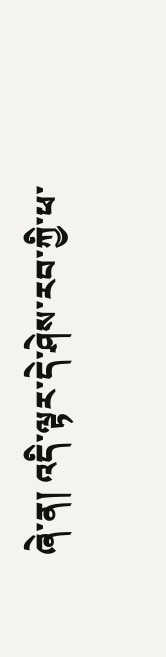ཞེ་ན། འདི་ལྟར་དེ་ཤེས་རབ་ཀྱི་ཕ་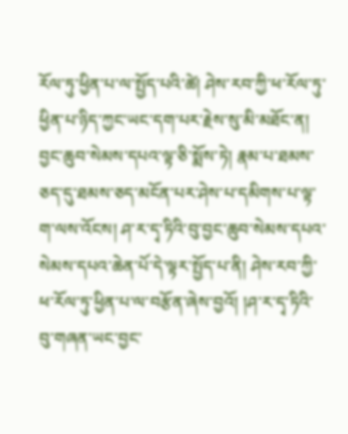རོལ་ཏུ་ཕྱིན་པ་ལ་སྤྱོད་པའི་ཚེ། ཤེས་རབ་ཀྱི་ཕ་རོལ་ཏུ་ཕྱིན་པ་ཉིད་ཀྱང་ཡང་དག་པར་རྗེས་སུ་མི་མཐོང་ན། བྱང་ཆུབ་སེམས་དཔའ་ལྟ་ཅི་སྨོས་ཏེ། རྣམ་པ་ཐམས་ཅད་དུ་ཐམས་ཅད་མངོན་པར་ཤེས་པ་དམིགས་པ་ལྟ་ག་ལས་འོངས། ཤ་ར་དྭ་ཏིའི་བུ་བྱང་ཆུབ་སེམས་དཔའ་སེམས་དཔའ་ཆེན་པོ་དེ་ལྟར་སྤྱོད་པ་ནི། ཤེས་རབ་ཀྱི་ཕ་རོལ་ཏུ་ཕྱིན་པ་ལ་བརྩོན་ཞེས་བྱའོ། །ཤ་ར་དྭ་ཏིའི་བུ་གཞན་ཡང་བྱང་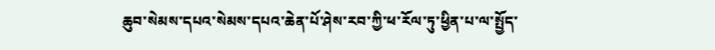ཆུབ་སེམས་དཔའ་སེམས་དཔའ་ཆེན་པོ་ཤེས་རབ་ཀྱི་ཕ་རོལ་ཏུ་ཕྱིན་པ་ལ་སྤྱོད་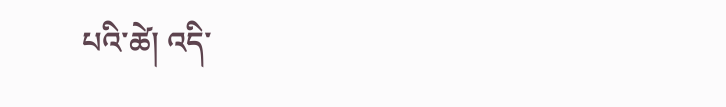པའི་ཚེ། འདི་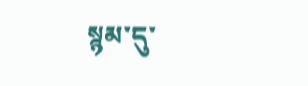སྙམ་དུ་